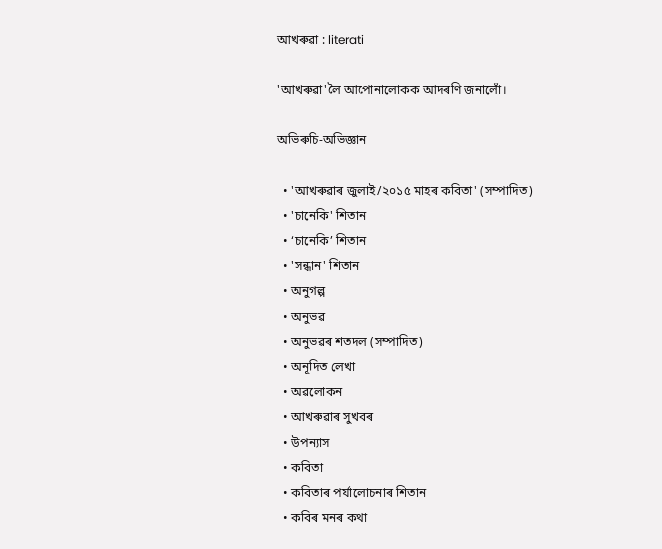আখৰুৱা : literati

'আখৰুৱা'লৈ আপোনালোকক আদৰণি জনালোঁ।

অভিৰুচি-অভিজ্ঞান

  • 'আখৰুৱাৰ জুলাই/২০১৫ মাহৰ কবিতা' (সম্পাদিত)
  • 'চানেকি' শিতান
  • ‘চানেকি’ শিতান
  • 'সন্ধান' শিতান
  • অনুগল্প
  • অনুভৱ
  • অনুভৱৰ শতদল (সম্পাদিত)
  • অনূদিত লেখা
  • অৱলোকন
  • আখৰুৱাৰ সুখবৰ
  • উপন্যাস
  • কবিতা
  • কবিতাৰ পৰ্যালোচনাৰ শিতান
  • কবিৰ মনৰ কথা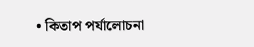• কিতাপ পৰ্যালোচনা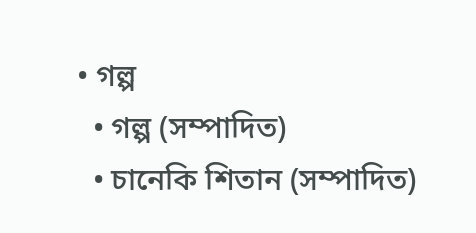• গল্প
  • গল্প (সম্পাদিত)
  • চানেকি শিতান (সম্পাদিত)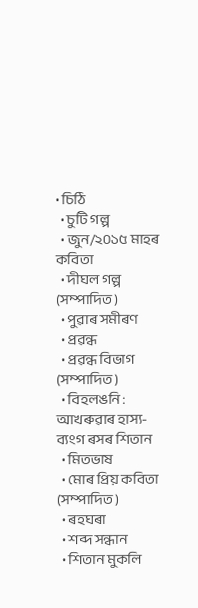• চিঠি
  • চুটি গল্প
  • জুন/২০১৫ মাহৰ কবিতা
  • দীঘল গল্প (সম্পাদিত)
  • পুৱাৰ সমীৰণ
  • প্ৰৱন্ধ
  • প্ৰৱন্ধ বিভাগ (সম্পাদিত)
  • বিহলঙনি : আখৰুৱাৰ হাস্য-ব্যংগ ৰসৰ শিতান
  • মিতভাষ
  • মোৰ প্ৰিয় কবিতা (সম্পাদিত)
  • ৰহঘৰা
  • শব্দ সন্ধান
  • শিতান মুকলি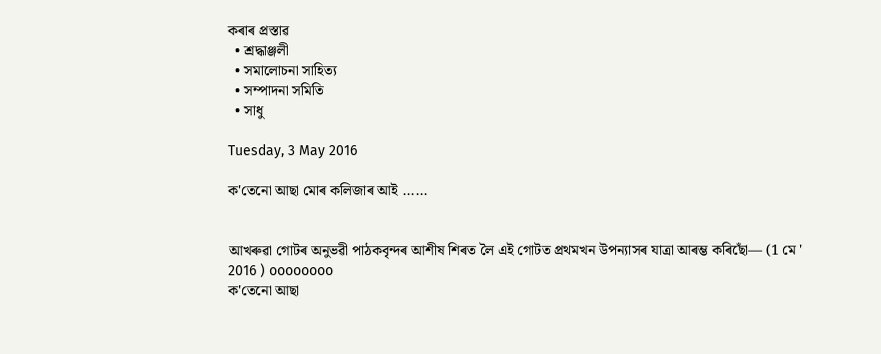কৰাৰ প্ৰস্তাৱ
  • শ্ৰদ্ধাঞ্জলী
  • সমালোচনা সাহিত্য
  • সম্পাদনা সমিতি
  • সাধু

Tuesday, 3 May 2016

ক'তেনো আছা মোৰ কলিজাৰ আই ......


আখৰুৱা গোটৰ অনুভৱী পাঠকবৃন্দৰ আশীষ শিৰত লৈ এই গোটত প্ৰথমখন উপন্যাসৰ যাত্ৰা আৰম্ভ কৰিছোঁ— (1 মে ' 2016 ) oooooooo
ক'তেনো আছা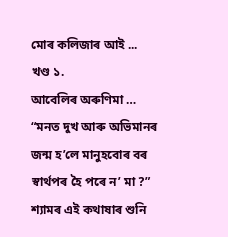মোৰ কলিজাৰ আই ...
খণ্ড ১.
আবেলিৰ অৰুণিমা …
“মনত দুখ আৰু অভিমানৰ জন্ম হ’লে মানুহবোৰ বৰ স্বাৰ্থপৰ হৈ পৰে ন’ মা ?”
শ্যামৰ এই কথাষাৰ শুনি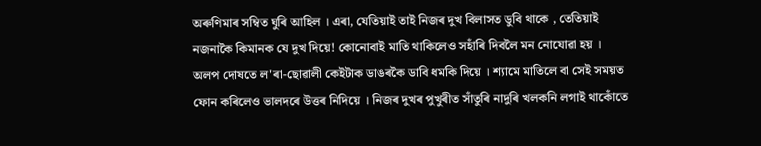অৰুণিমাৰ সম্বিত ঘুৰি আহিল । এৰা, যেতিয়াই তাই নিজৰ দুখ বিলাসত ডুবি থাকে , তেতিয়াই নজনাকৈ কিমানক যে দুখ দিয়ে! কোনোবাই মাতি থাকিলেও সহাঁৰি দিবলৈ মন নোযোৱা হয় । অলপ দোষতে ল'ৰা-ছোৱালী কেইটাক ডাঙৰকৈ ডাবি ধমকি দিয়ে । শ্যামে মাতিলে বা সেই সময়ত ফোন কৰিলেও ভালদৰে উত্তৰ নিদিয়ে । নিজৰ দুখৰ পুখুৰীত সাঁতুৰি নাদুৰি খলকনি লগাই থাকোঁতে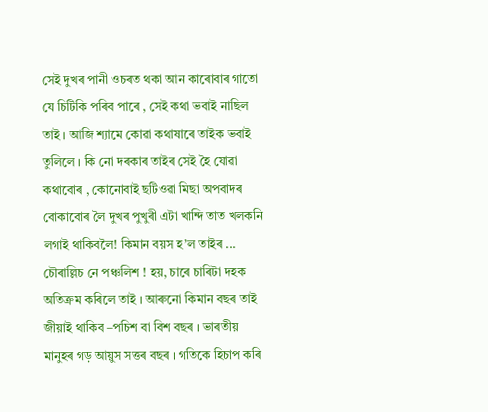সেই দুখৰ পানী ওচৰত থকা আন কাৰোবাৰ গাতো যে চিটিকি পৰিব পাৰে , সেই কথা ভবাই নাছিল তাই । আজি শ্যামে কোৱা কথাষাৰে তাইক ভবাই তুলিলে । কি নো দৰকাৰ তাইৰ সেই হৈ যোৱা কথাবোৰ , কোনোবাই ছটিওৱা মিছা অপবাদৰ বোকাবোৰ লৈ দুখৰ পুখুৰী এটা খান্দি তাত খলকনি লগাই থাকিবলৈ! কিমান বয়স হ’ল তাইৰ ... চৌৰাল্লিচ নে পঞ্চলিশ ! হয়, চাৰে চাৰিটা দহক অতিক্রম কৰিলে তাই । আৰুনো কিমান বছৰ তাই জীয়াই থাকিব –পচিশ বা বিশ বছৰ । ভাৰতীয় মানুহৰ গড় আয়ুস সত্তৰ বছৰ । গতিকে হিচাপ কৰি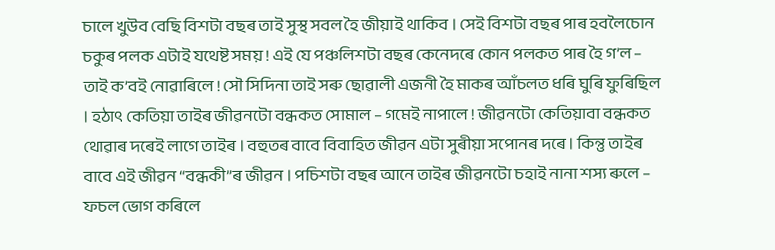চালে খুউব বেছি বিশটা বছৰ তাই সুস্থ সবল হৈ জীয়াই থাকিব । সেই বিশটা বছৰ পাৰ হবলৈচোন চকুৰ পলক এটাই যথেষ্ট সময় ! এই যে পঞ্চলিশটা বছৰ কেনেদৰে কোন পলকত পাৰ হৈ গ’ল – তাই ক’বই নোৱাৰিলে ! সৌ সিদিনা তাই সৰু ছোৱালী এজনী হৈ মাকৰ আঁচলত ধৰি ঘুৰি ফুৰিছিল । হঠাৎ কেতিয়া তাইৰ জীৱনটো বন্ধকত সোমাল – গমেই নাপালে ! জীৱনটো কেতিয়াবা বন্ধকত থোৱাৰ দৰেই লাগে তাইৰ । বহুতৰ বাবে বিবাহিত জীৱন এটা সুৰীয়া সপোনৰ দৰে । কিন্তু তাইৰ বাবে এই জীৱন “বন্ধকী”ৰ জীৱন । পচিশটা বছৰ আনে তাইৰ জীৱনটো চহাই নানা শস্য ৰুলে – ফচল ভোগ কৰিলে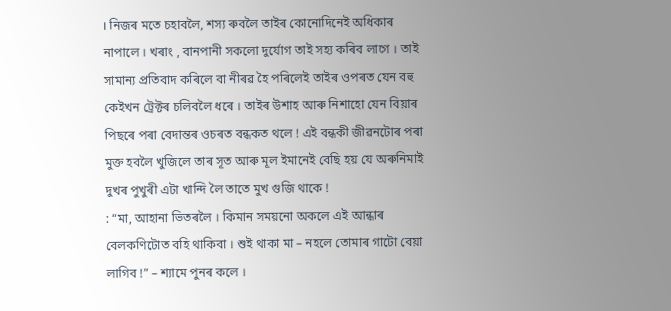। নিজৰ মতে চহাবলৈ, শস্য ৰুবলৈ তাইৰ কোনোদিনেই অধিকাৰ নাপালে । খৰাং , বানপানী সকলো দুৰ্যোগ তাই সহ্য কৰিব লাগে । তাই সামান্য প্রতিবাদ কৰিলে বা নীৰৱ হৈ পৰিলেই তাইৰ ওপৰত যেন বহু কেইখন ট্রেক্টৰ চলিবলৈ ধৰে । তাইৰ উশাহ আৰু নিশাহো যেন বিয়াৰ পিছৰে পৰা বেদান্তৰ ওচৰত বন্ধকত থলে ! এই বন্ধকী জীৱনটোৰ পৰা মুক্ত হবলৈ খুজিলে তাৰ সূত আৰু মূল ইমানেই বেছি হয় যে অৰুনিমাই দুখৰ পুখুৰী এটা খান্দি লৈ তাতে মুখ গুজি থাকে !
: “মা, আহানা ভিতৰলৈ । কিমান সময়নো অকলে এই আন্ধাৰ বেলকণিটোত বহি থাকিবা । শুই থাকা মা – নহলে তোমাৰ গাটো বেয়া লাগিব !” – শ্যামে পুনৰ কলে ।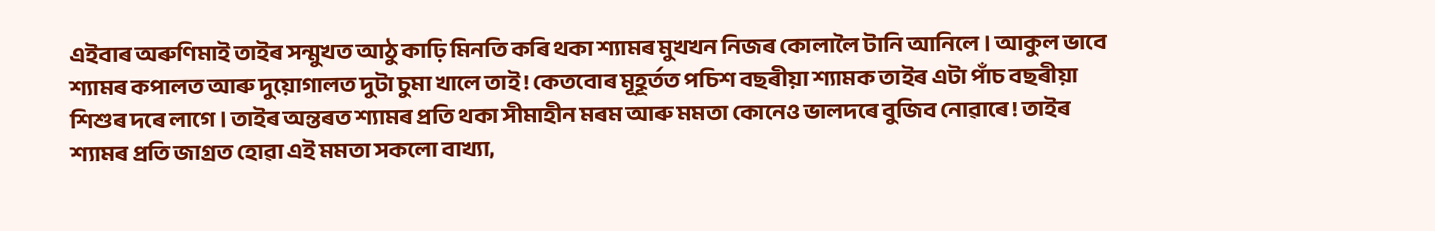এইবাৰ অৰুণিমাই তাইৰ সন্মুখত আঠু কাঢ়ি মিনতি কৰি থকা শ্যামৰ মুখখন নিজৰ কোলালৈ টানি আনিলে । আকুল ভাবে শ্যামৰ কপালত আৰু দুয়োগালত দুটা চুমা খালে তাই ! কেতবোৰ মূহূৰ্তত পচিশ বছৰীয়া শ্যামক তাইৰ এটা পাঁচ বছৰীয়া শিশুৰ দৰে লাগে । তাইৰ অন্তৰত শ্যামৰ প্রতি থকা সীমাহীন মৰম আৰু মমতা কোনেও ভালদৰে বুজিব নোৱাৰে ! তাইৰ শ্যামৰ প্রতি জাগ্রত হোৱা এই মমতা সকলো বাখ্যা,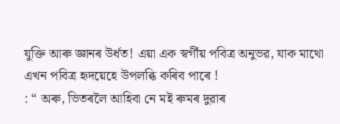যুক্তি আৰু জ্ঞানৰ উৰ্ধত! এয়া এক স্বৰ্গীয় পবিত্র অনুভৱ, যাক মাথো এখন পবিত্র হৃদয়েহে উপলব্ধি কৰিব পাৰে !
: “ অৰু, ভিতৰলৈ আহিবা নে মই ৰুমৰ দুৱাৰ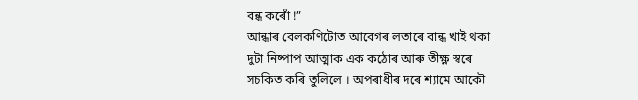বন্ধ কৰোঁ !”
আন্ধাৰ বেলকণিটোত আবেগৰ লতাৰে বান্ধ খাই থকা দুটা নিষ্পাপ আত্মাক এক কঠোৰ আৰু তীক্ষ্ণ স্বৰে সচকিত কৰি তুলিলে । অপৰাধীৰ দৰে শ্যামে আকৌ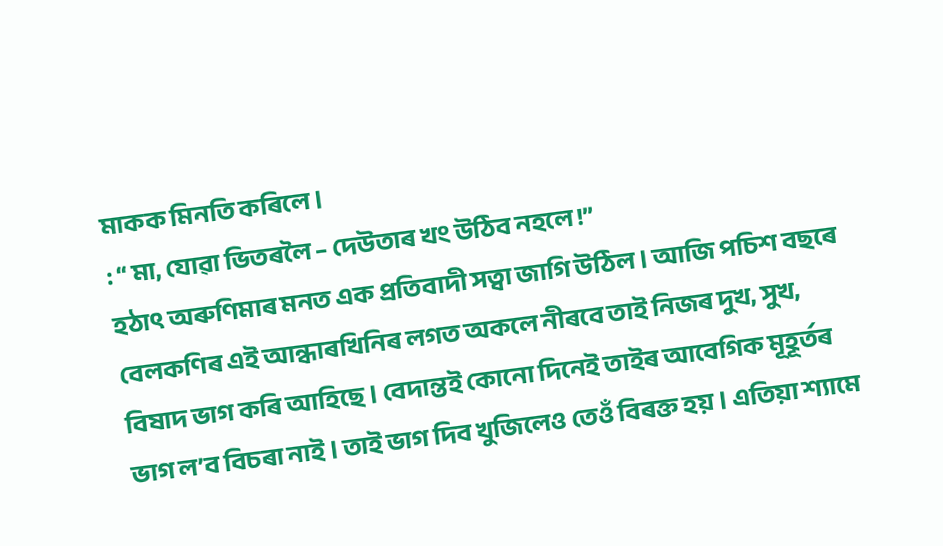মাকক মিনতি কৰিলে ।
: “ মা, যোৱা ভিতৰলৈ – দেউতাৰ খং উঠিব নহলে !”
হঠাৎ অৰুণিমাৰ মনত এক প্রতিবাদী সত্বা জাগি উঠিল । আজি পচিশ বছৰে বেলকণিৰ এই আন্ধাৰখিনিৰ লগত অকলে নীৰবে তাই নিজৰ দুখ, সুখ, বিষাদ ভাগ কৰি আহিছে । বেদান্তই কোনো দিনেই তাইৰ আবেগিক মূহূৰ্তৰ ভাগ ল’ব বিচৰা নাই । তাই ভাগ দিব খুজিলেও তেওঁ বিৰক্ত হয় । এতিয়া শ্যামে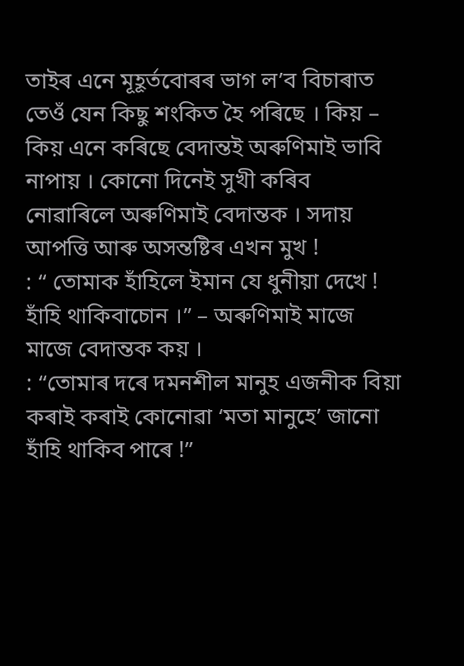তাইৰ এনে মূহূৰ্তবোৰৰ ভাগ ল’ব বিচাৰাত তেওঁ যেন কিছু শংকিত হৈ পৰিছে । কিয় – কিয় এনে কৰিছে বেদান্তই অৰুণিমাই ভাবি নাপায় । কোনো দিনেই সুখী কৰিব নোৱাৰিলে অৰুণিমাই বেদান্তক । সদায় আপত্তি আৰু অসন্তষ্টিৰ এখন মুখ !
: “ তোমাক হাঁহিলে ইমান যে ধুনীয়া দেখে ! হাঁহি থাকিবাচোন ।” – অৰুণিমাই মাজে মাজে বেদান্তক কয় ।
: “তোমাৰ দৰে দমনশীল মানুহ এজনীক বিয়া কৰাই কৰাই কোনোৱা ‘মতা মানুহে’ জানো হাঁহি থাকিব পাৰে !”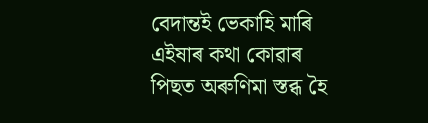বেদান্তই ভেকাহি মাৰি এইষাৰ কথা কোৱাৰ পিছত অৰুণিমা স্তব্ধ হৈ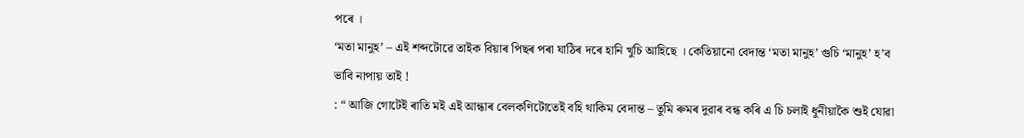পৰে ।
‘মতা মানুহ’ – এই শব্দটোৱে তাইক বিয়াৰ পিছৰ পৰা যাঠিৰ দৰে হানি খুচি আহিছে । কেতিয়ানো বেদান্ত ‘মতা মানুহ’ গুচি ‘মানুহ’ হ’ব ভাবি নাপায় তাই !
: “ আজি গোটেই ৰাতি মই এই আন্ধাৰ বেলকণিটোতেই বহি থাকিম বেদান্ত – তুমি ৰুমৰ দুৱাৰ বন্ধ কৰি এ চি চলাই ধুনীয়াকৈ শুই যোৱা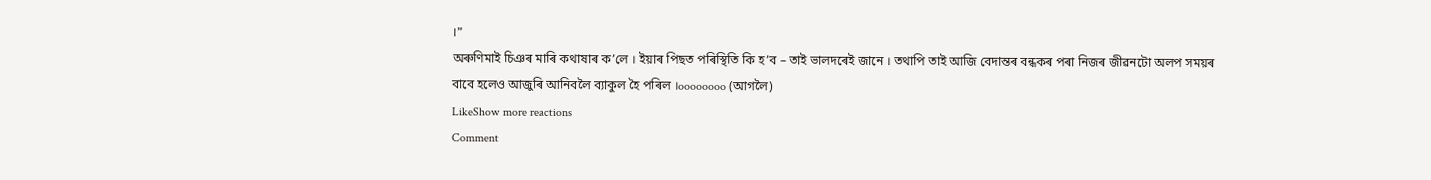।”
অৰুণিমাই চিঞৰ মাৰি কথাষাৰ ক’লে । ইয়াৰ পিছত পৰিস্থিতি কি হ’ব – তাই ভালদৰেই জানে । তথাপি তাই আজি বেদান্তৰ বন্ধকৰ পৰা নিজৰ জীৱনটো অলপ সময়ৰ বাবে হলেও আজুৰি আনিবলৈ ব্যাকুল হৈ পৰিল ।oooooooo (আগলৈ)
LikeShow more reactions
Comment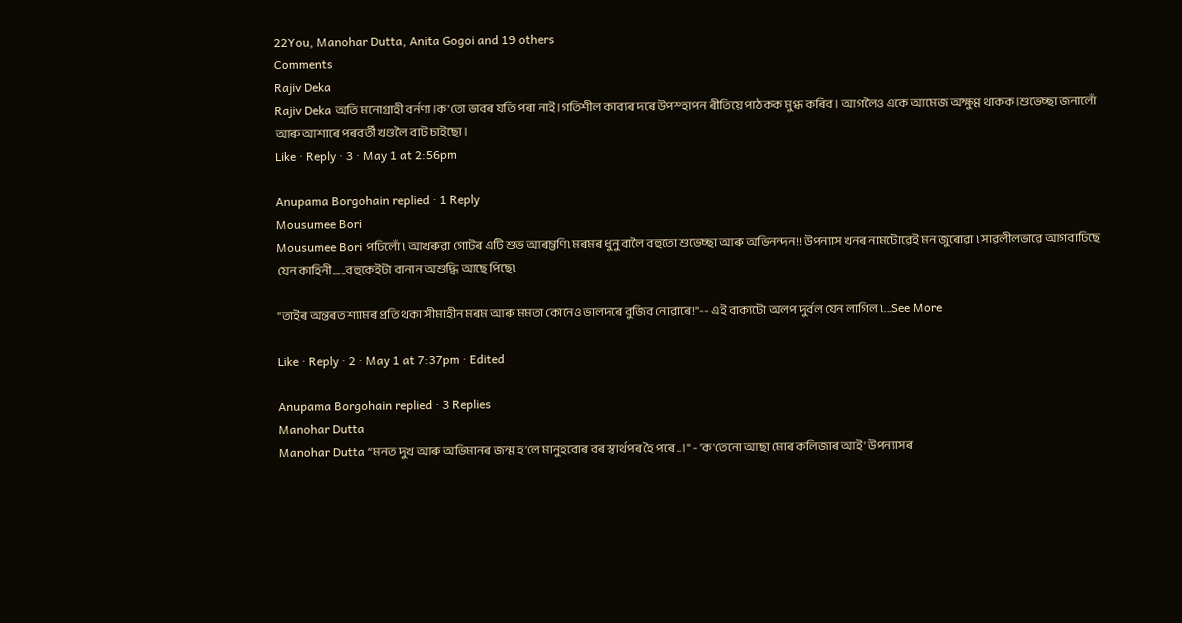22You, Manohar Dutta, Anita Gogoi and 19 others
Comments
Rajiv Deka
Rajiv Deka অতি মনোগ্ৰাহী বৰ্নণা।ক'তো ভাবৰ যতি পৰা নাই।গতিশীল কাব্যৰ দৰে উপস্হাপন ৰীতিয়ে পাঠকক মুগ্ধ কৰিব। আগলৈও একে আমেজ অক্ষুণ্ণ থাকক।শুভেচ্ছা জনালোঁ আৰু আশাৰে পৰবৰ্তী খণ্ডলৈ বাট চাইছো।
Like · Reply · 3 · May 1 at 2:56pm

Anupama Borgohain replied · 1 Reply
Mousumee Bori
Mousumee Bori পঢিলোঁ ৷ আখৰুৱা গোটৰ এটি শুভ আৰম্ভণি৷ মৰমৰ ধুনু বালৈ বহুতো শুভেচ্ছা আৰু অভিনন্দন!! উপন্যাস খনৰ নামটোৱেই মন জুৰোৱা ৷ সাৱলীলভাৱে আগবাঢিছে যেন কাহিনী......বহুকেইটা বানান অশুদ্ধি আছে পিছে৷

"তাইৰ অন্তৰত শ্যামৰ প্ৰতি থকা সীমাহীন মৰম আৰু মমতা কোনেও ভালদৰে বুজিব নোৱাৰে!"-- এই বাক্যটো অলপ দুৰ্বল যেন লাগিল ৷...See More

Like · Reply · 2 · May 1 at 7:37pm · Edited

Anupama Borgohain replied · 3 Replies
Manohar Dutta
Manohar Dutta “মনত দুখ আৰু অভিমানৰ জন্ম হ’লে মানুহবোৰ বৰ স্বাৰ্থপৰ হৈ পৰে..।" - 'ক'তেনো আছা মোৰ কলিজাৰ আই' উপন্যাসৰ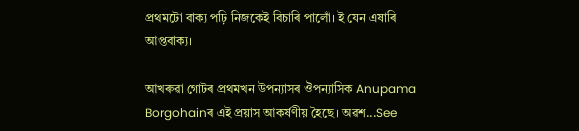প্ৰথমটো বাক্য পঢ়ি নিজকেই বিচাৰি পালোঁ। ই যেন এষাৰি আপ্তবাক্য।

আখৰুৱা গোটৰ প্ৰথমখন উপন্যাসৰ ঔপন্যাসিক Anupama Borgohainৰ এই প্ৰয়াস আকৰ্ষণীয় হৈছে। অৱশ...See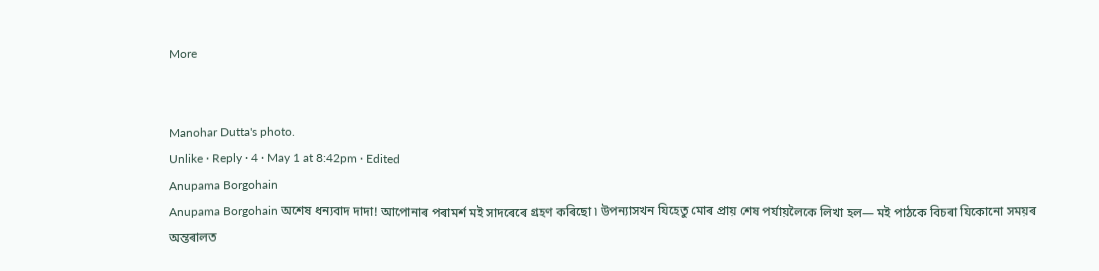More


Manohar Dutta's photo.
Unlike · Reply · 4 · May 1 at 8:42pm · Edited
Anupama Borgohain
Anupama Borgohain অশেষ ধন্যবাদ দাদা! আপোনাৰ পৰামৰ্শ মই সাদৰেৰে গ্ৰহণ কৰিছো ৷ উপন্যাসখন যিহেতু মোৰ প্ৰায় শেষ পৰ্যায়লৈকে লিখা হল— মই পাঠকে বিচৰা যিকোনো সময়ৰ অন্তৰালত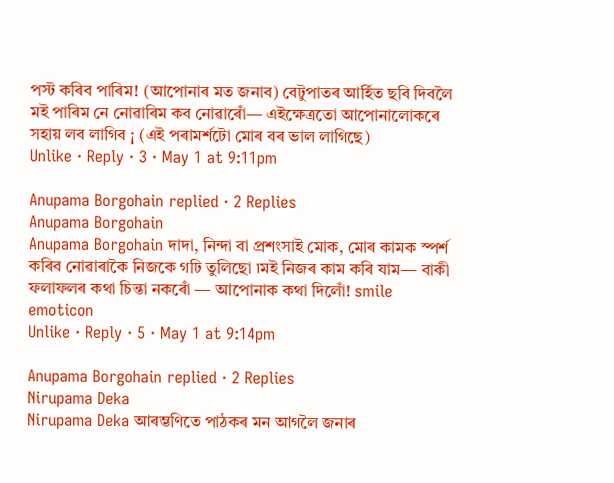পস্ট কৰিব পাৰিম! (আপোনাৰ মত জনাব) বেটুপাতৰ আৰ্হিত ছবি দিবলৈ মই পাৰিম নে নোৱাৰিম কব নোৱাৰোঁ— এইক্ষেত্ৰতো আপোনালোকৰে সহায় লব লাগিব ¡ (এই পৰামৰ্শটো মোৰ বৰ ভাল লাগিছে)
Unlike · Reply · 3 · May 1 at 9:11pm

Anupama Borgohain replied · 2 Replies
Anupama Borgohain
Anupama Borgohain দাদা, নিন্দা বা প্ৰশংসাই মোক, মোৰ কামক স্পৰ্শ কৰিব নোৱাৰাকৈ নিজকে গঢি তুলিছো ৷মই নিজৰ কাম কৰি যাম— বাকী ফলাফলৰ কথা চিন্তা নকৰোঁ — আপোনাক কথা দিলোঁ! smile emoticon
Unlike · Reply · 5 · May 1 at 9:14pm

Anupama Borgohain replied · 2 Replies
Nirupama Deka
Nirupama Deka আৰম্ভণিতে পাঠকৰ মন আগলৈ জনাৰ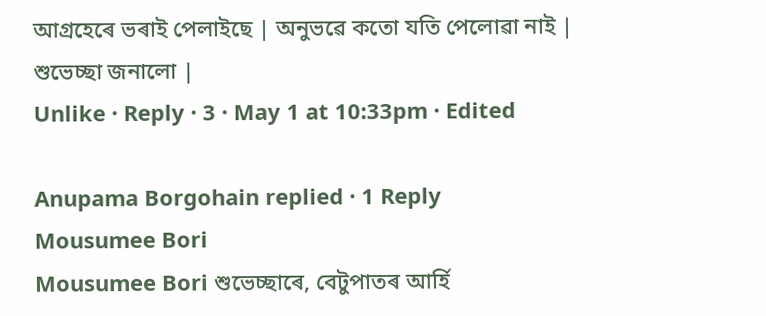আগ্ৰহেৰে ভৰাই পেলাইছে | অনুভৱে কতো যতি পেলোৱা নাই | শুভেচ্ছা জনালো |
Unlike · Reply · 3 · May 1 at 10:33pm · Edited

Anupama Borgohain replied · 1 Reply
Mousumee Bori
Mousumee Bori শুভেচ্ছাৰে, বেটুপাতৰ আৰ্হি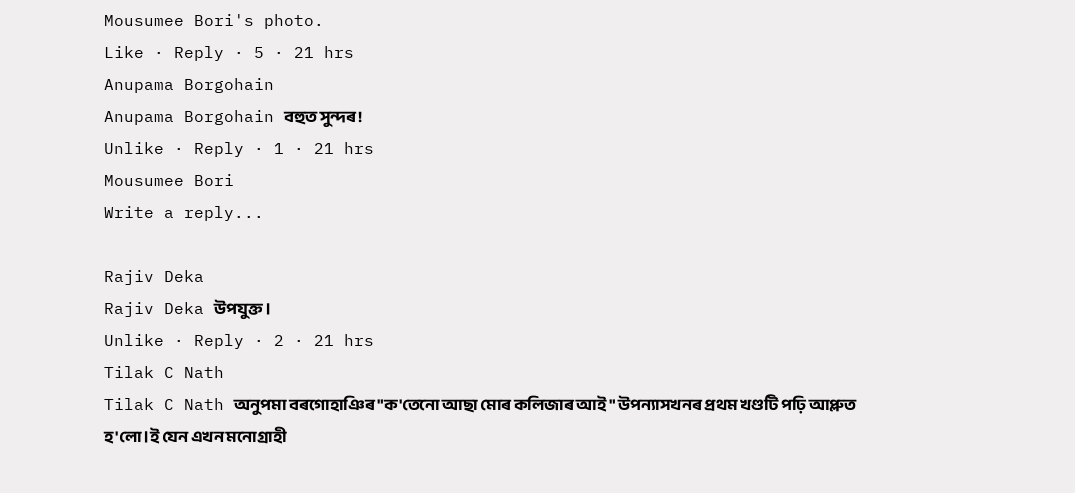Mousumee Bori's photo.
Like · Reply · 5 · 21 hrs
Anupama Borgohain
Anupama Borgohain বহুত সুন্দৰ!
Unlike · Reply · 1 · 21 hrs
Mousumee Bori
Write a reply...

Rajiv Deka
Rajiv Deka উপযুক্ত ।
Unlike · Reply · 2 · 21 hrs
Tilak C Nath
Tilak C Nath অনুপমা বৰগোহাঞিৰ "ক'তেনো আছা মোৰ কলিজাৰ আই " উপন্যাসখনৰ প্ৰথম খণ্ডটি পঢ়ি আপ্লুত হ'লো।ই যেন এখন মনোগ্ৰাহী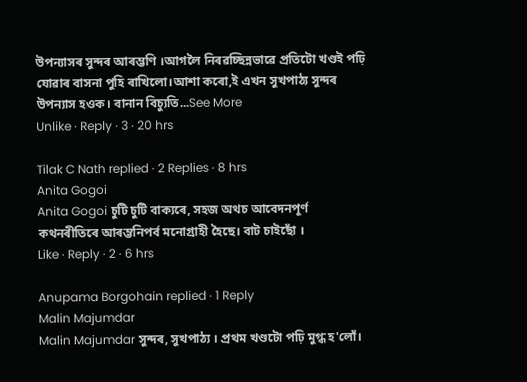উপন্যাসৰ সুন্দৰ আৰম্ভণি ।আগলৈ নিৰৱচ্ছিন্নভাৱে প্ৰতিটো খণ্ডই পঢ়ি যোৱাৰ বাসনা পুহি ৰাখিলো।আশা কৰো,ই এখন সুখপাঠ্য সুন্দৰ উপন্যাস হওক। বানান বিচ্যুতি...See More
Unlike · Reply · 3 · 20 hrs

Tilak C Nath replied · 2 Replies · 8 hrs
Anita Gogoi
Anita Gogoi চুটি চুটি বাক্যৰে, সহজ অথচ আবেদনপূৰ্ণ কথনৰীতিৰে আৰম্ভনিপৰ্ব মনোগ্রাহী হৈছে। বাট চাইছোঁ ।
Like · Reply · 2 · 6 hrs

Anupama Borgohain replied · 1 Reply
Malin Majumdar
Malin Majumdar সুন্দৰ, সুখপাঠ্য । প্ৰথম খণ্ডটো পঢ়ি মুগ্ধ হ'লোঁ‌।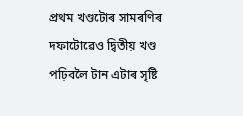প্ৰথম খণ্ডটোৰ সামৰণিৰ দফাটোৱেও দ্বিতীয় খণ্ড পঢ়িবলৈ টান এটাৰ সৃষ্টি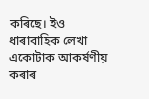কৰিছে। ইও ধাৰাবাহিক লেখা একোটাক আকৰ্ষণীয় কৰাৰ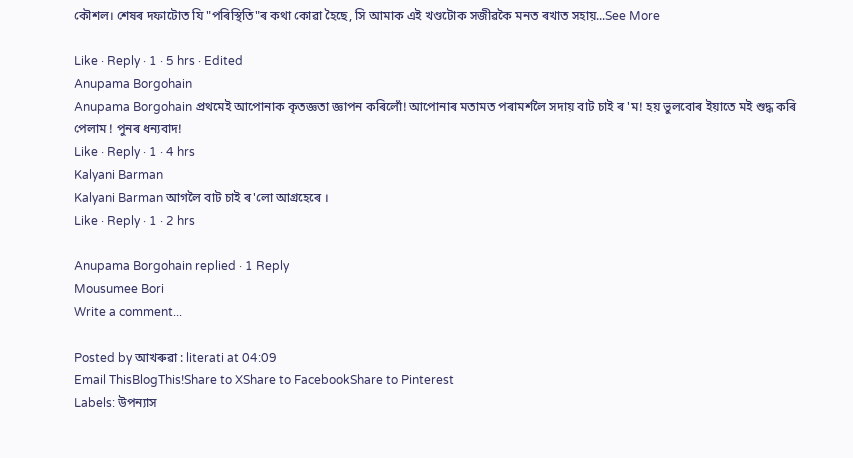কৌশল। শেষৰ দফাটোত যি "পৰিস্থিতি"ৰ কথা কোৱা হৈছে, সি আমাক এই খণ্ডটোক সজীৱকৈ মনত ৰখাত সহায়...See More

Like · Reply · 1 · 5 hrs · Edited
Anupama Borgohain
Anupama Borgohain প্ৰথমেই আপোনাক কৃতজ্ঞতা জ্ঞাপন কৰিলোঁ! আপোনাৰ মতামত পৰামৰ্শলৈ সদায় বাট চাই ৰ 'ম! হয় ভুলবোৰ ইয়াতে মই শুদ্ধ কৰি পেলাম ! পুনৰ ধন্যবাদ!
Like · Reply · 1 · 4 hrs
Kalyani Barman
Kalyani Barman আগলৈ বাট চাই ৰ'লো আগ্ৰহেৰে ।
Like · Reply · 1 · 2 hrs

Anupama Borgohain replied · 1 Reply
Mousumee Bori
Write a comment...

Posted by আখৰুৱা : literati at 04:09
Email ThisBlogThis!Share to XShare to FacebookShare to Pinterest
Labels: উপন্যাস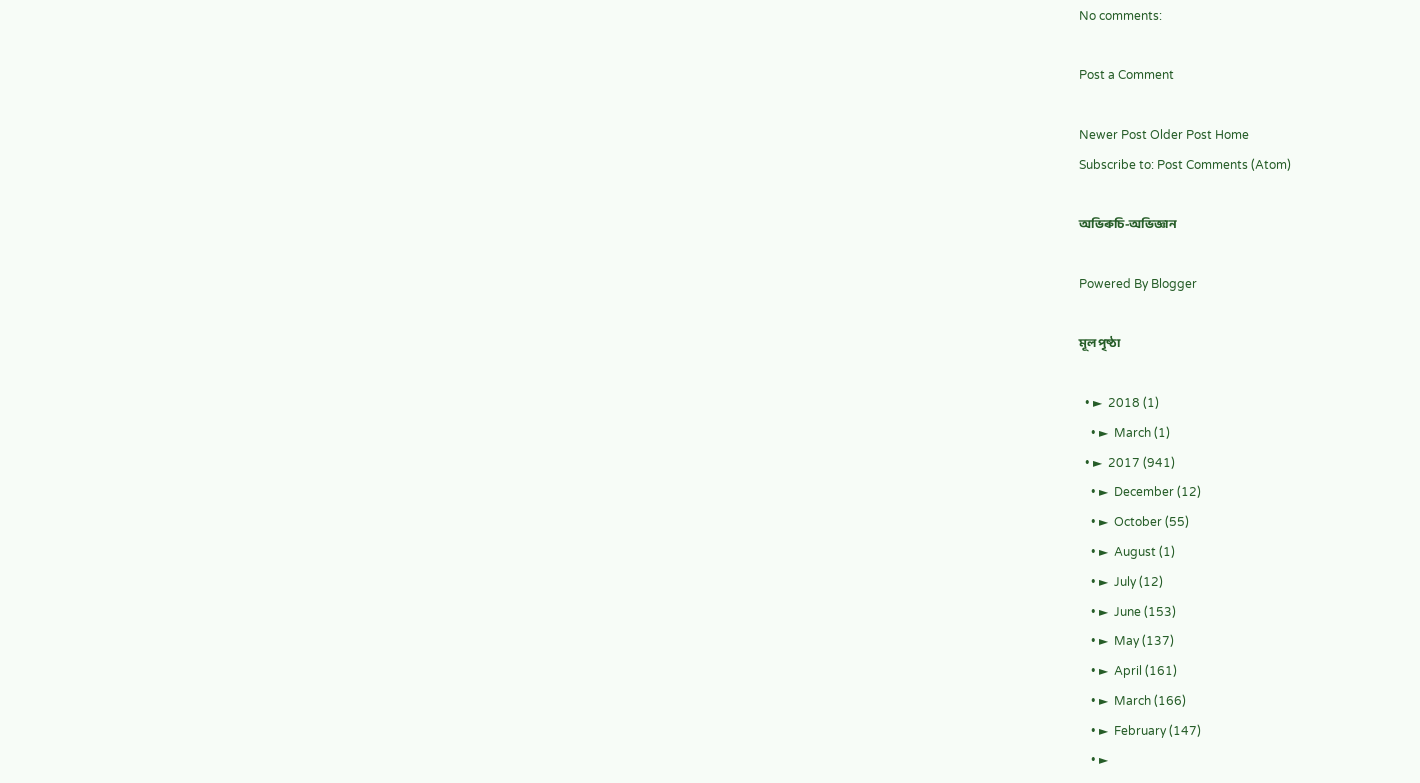No comments:

Post a Comment

Newer Post Older Post Home
Subscribe to: Post Comments (Atom)

অভিৰুচি-অভিজ্ঞান

Powered By Blogger

মূল পৃষ্ঠা

  • ►  2018 (1)
    • ►  March (1)
  • ►  2017 (941)
    • ►  December (12)
    • ►  October (55)
    • ►  August (1)
    • ►  July (12)
    • ►  June (153)
    • ►  May (137)
    • ►  April (161)
    • ►  March (166)
    • ►  February (147)
    • ►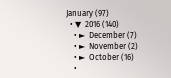January (97)
  • ▼  2016 (140)
    • ►  December (7)
    • ►  November (2)
    • ►  October (16)
    •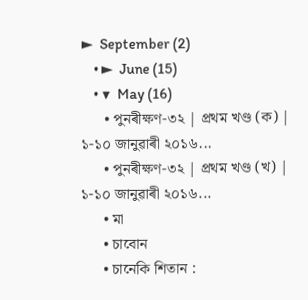►  September (2)
    • ►  June (15)
    • ▼  May (16)
      • পুনৰীক্ষণ-৩২ | প্ৰথম খণ্ড (ক) | ১-১০ জানুৱাৰী ২০১৬...
      • পুনৰীক্ষণ-৩২ | প্ৰথম খণ্ড (খ) | ১-১০ জানুৱাৰী ২০১৬...
      • মা
      • চাবোন
      • চানেকি শিতান :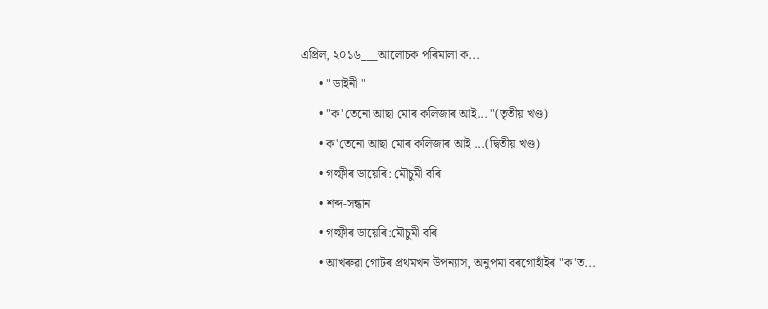এপ্ৰিল, ২০১৬___আলোচক পৰিমালা ক...
      • " ডাইনী "
      • "ক'তেনো আছা মোৰ কলিজাৰ আই... "(তৃতীয় খণ্ড)
      • ক'তেনো আছা মোৰ কলিজাৰ আই ...(দ্বিতীয় খণ্ড)
      • গল্ফীৰ ডায়েৰি: মৌচুমী বৰি
      • শব্দ-সন্ধান
      • গল্ফীৰ ডায়েৰি:মৌচুমী বৰি
      • আখৰুৱা গোটৰ প্ৰথমখন উপন্যাস, অনুপমা বৰগোহাঁইৰ "ক'ত...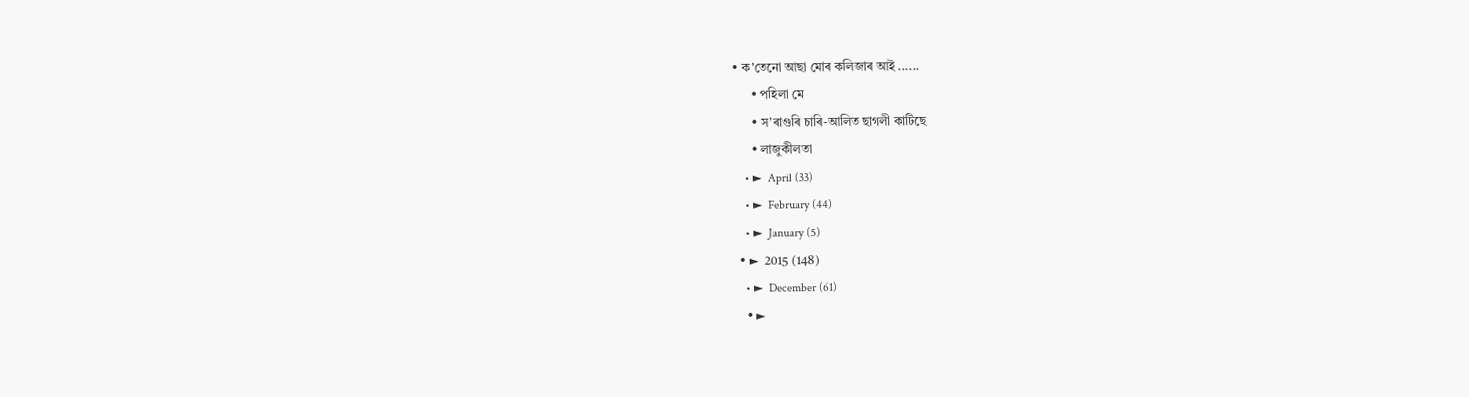• ক'তেনো আছা মোৰ কলিজাৰ আই ......
      • পহিলা মে
      • স’ৰাগুৰি চাৰি-আলিত ছাগলী কাটিছে
      • লাজুকীলতা
    • ►  April (33)
    • ►  February (44)
    • ►  January (5)
  • ►  2015 (148)
    • ►  December (61)
    • ►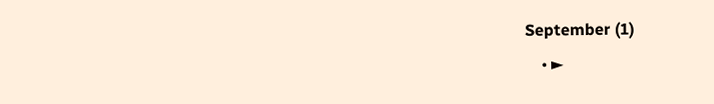September (1)
    • ►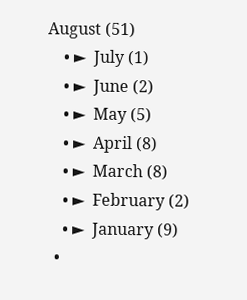August (51)
    • ►  July (1)
    • ►  June (2)
    • ►  May (5)
    • ►  April (8)
    • ►  March (8)
    • ►  February (2)
    • ►  January (9)
  •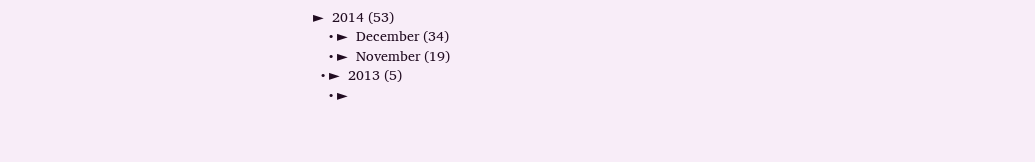►  2014 (53)
    • ►  December (34)
    • ►  November (19)
  • ►  2013 (5)
    • ►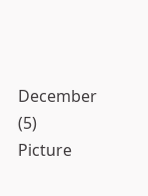December (5)
Picture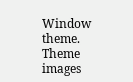Window theme. Theme images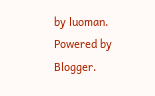by luoman. Powered by Blogger.